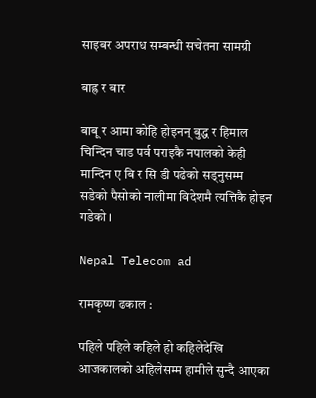साइबर अपराध सम्बन्धी सचेतना सामग्री

बाह्र र बार

बाबू र आमा कोहि होइनन् बुद्ध र हिमाल चिन्दिन चाड पर्व पराइकै नपालको केही मान्दिन ए बि र सि डी पढेको सड्नुसम्म सडेको पैसोको नालीमा विदेशमै त्यत्तिकै होइन गडेको ।

Nepal Telecom ad

रामकृष्ण ढकाल :

पहिले पहिले कहिले हो कहिलेदेखि आजकालको अहिलेसम्म हामीले सुन्दै आएका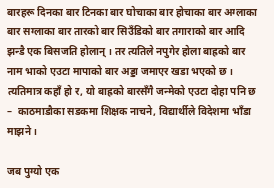बारहरू दिनका बार टिनका बार घोचाका बार होचाका बार अग्लाका बार सग्लाका बार तारको बार सिउँडिको बार तगाराको बार आदि झन्डै एक बिसजति होलान् । तर त्यतिले नपुगेर होला बाह्रको बार नाम भाको एउटा मापाको बार अड्डा जमाएर खडा भएको छ । त्यतिमात्र कहाँ हो र, यो बाह्रको बारसँगै जन्मेको एउटा दोहा पनि छ –  काठमाडौका सडकमा शिक्षक नाचने, विद्यार्थीले विदेशमा भाँडा माझने ।

जब पुग्यो एक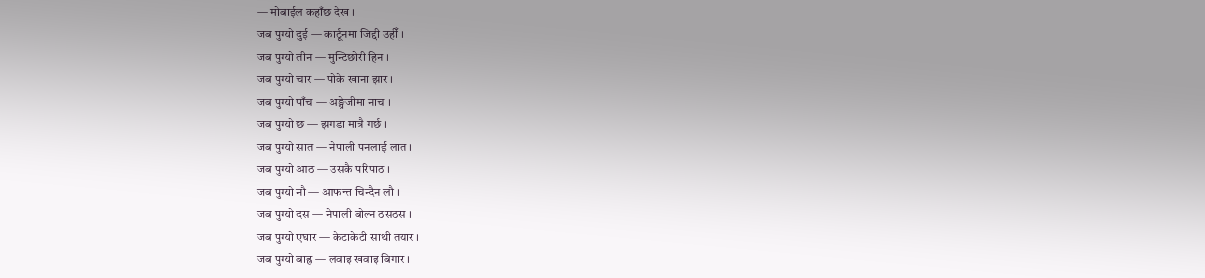— मोबाईल कहाँछ देख ।
जब पुग्यो दुई — कार्टूनमा जिद्दी उहीँ ।
जब पुग्यो तीन — मुन्टिछोरी हिन ।
जब पुग्यो चार — पोके खाना झार ।
जब पुग्यो पाँच — अङ्ग्रेजीमा नाच ।
जब पुग्यो छ — झगडा मात्रै गर्छ ।
जब पुग्यो सात — नेपाली पनलाई लात ।
जब पुग्यो आठ — उसकै परिपाठ ।
जब पुग्यो नौ — आफन्त चिन्दैन लौ ।
जब पुग्यो दस — नेपाली बोल्न ठसठस ।
जब पुग्यो एघार — केटाकेटी साथी तयार ।
जब पुग्यो बाह्र — लवाइ खवाइ बिगार ।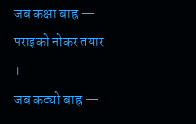जब कक्षा बाह्र — पराइको नोकर तयार ।
जब कट्यो बाह्र —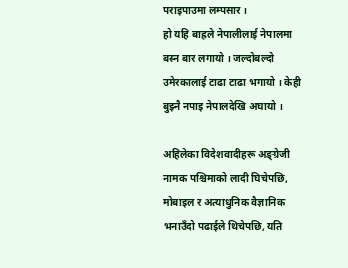पराइपाउमा लम्पसार ।
हो यहि बाह्रले नेपालीलाई नेपालमा बस्न बार लगायो । जल्दोबल्दो उमेरकालाई टाढा टाढा भगायो । केही बुझ्नै नपाइ नेपालदेखि अघायो ।

अहिलेका विदेशवादीहरू अङ्ग्रेजी नामक पश्चिमाको लादी घिचेपछि, मोबाइल र अत्याधुनिक वैज्ञानिक भनाउँदो पढाईले थिचेपछि, यति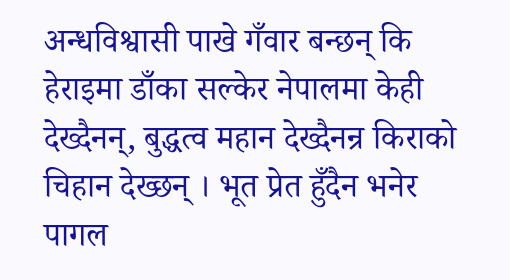अन्धविश्वासी पाखे गँवार बन्छन् कि हेराइमा डाँका सल्केर नेपालमा केही देख्दैनन्, बुद्धत्व महान देख्दैनन्र किराको चिहान देख्छन् । भूत प्रेत हुँदैन भनेर पागल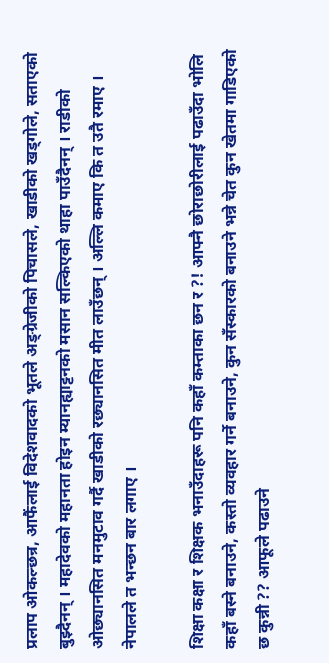प्रलाप ओकल्छन्र, आफैंलाई विदेशवादको भूतले अङ्ग्रेजीको पिचासले, खाडीको खड्गोले, सताएको बुझ्दैनन् । महादेवको महानता होइन म्यानह्याट्टनको मसान सल्किएको थाहा पाउँदैनन् । राडीको ओछ्यानसित मनमुटाव गर्दै खाडीको रछ्यानसित मीत लाउँछन् । अल्लि कमाए कि त उतै रमाए । नेपालले त भन्छन बार लगाए ।

शिक्षा कक्षा र शिक्षक भनाउँदाहरू पनि कहाँ कम्ताका छन र ?! आफ्नै छोराछोरीलाई पढाउँदा भोलि कहाँ बस्ने बनाउने, कस्तो व्यवहार गर्ने बनाउने, कुन सँस्कारको बनाउने भन्ने चेत कुन खेतमा गाडिएको छ कुन्नी ?? आफूले पढाउने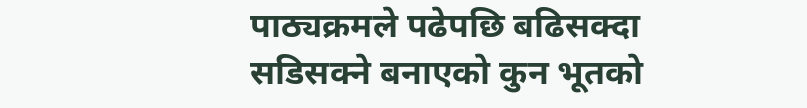पाठ्यक्रमले पढेपछि बढिसक्दा सडिसक्ने बनाएको कुन भूतको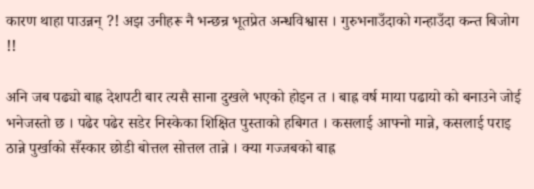कारण थाहा पाउन्नन् ?! अझ उनीहरू नै भन्छन्र भूतप्रेत अन्धविश्वास । गुरुभनाउँदाको गन्हाउँदा कन्त बिजोग !!

अनि जब पढ्यो बाह्र देशपटी बार त्यसै साना दुखले भएको होइन त । बाह्र वर्ष माया पढायो को बनाउने जोई भनेजस्तो छ । पढेर पढेर सडेर निस्केका शिक्षित पुस्ताको हबिगत । कसलाई आफ्नो मान्ने, कसलाई पराइ ठान्ने पुर्खाको सँस्कार छोडी बोत्तल सोत्तल तान्ने । क्या गज्जबको बाह्र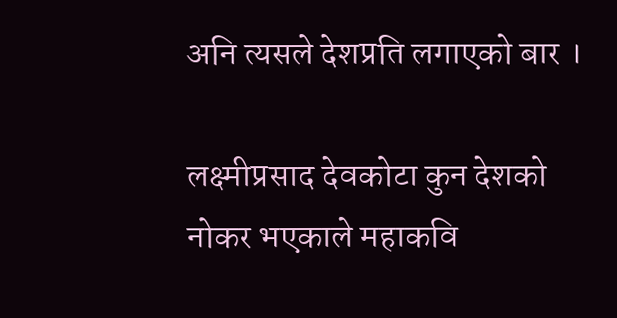अनि त्यसले देशप्रति लगाएको बार ।

लक्ष्मीप्रसाद देवकोटा कुन देशको नोकर भएकाले महाकवि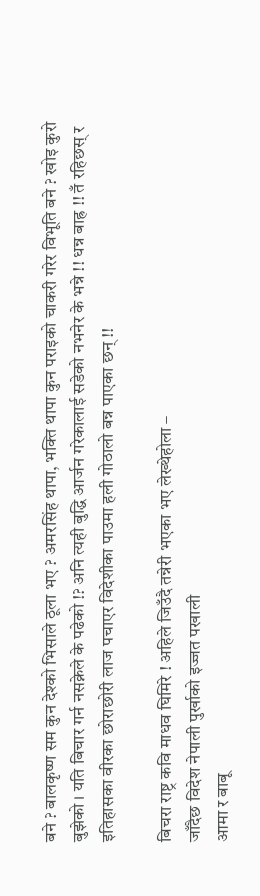बने ? बालकृष्ण सम कुन देश्को भिसाले ठूला भए ? अमरसिंह थापा, भक्ति थापा कुन पराइको चाकरी गरेर विभूति बने ? खोइ कुरो बुझेको । यति बिचार गर्न नसक्नेले के पढेको !? अनि त्यही बुद्धि आर्जन गरेकालाई सडेको नभनेर के भन्ने !! धन्न बाह्र !! तँ रहिछस् र इतिहासका वीरका छोराछोरी लाज पचाएर विदेशीका पाउमा हली गोठालो बन्न पाएका छन् !!

बिचरा राष्ट्र कवि माधव घिमिरे ! अहिले जिउँदै तन्नेरी भएका भए लेख्थेहोला –
जाँदैछ विदेश नेपाली पुर्खाको इज्जत पखाली
आमा र बाबू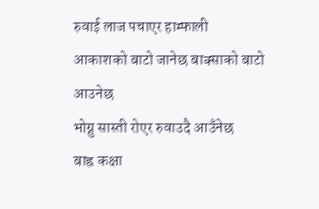रुवाई लाज पचाएर हाम्फाली
आकाशको बाटो जानेछ बाक्साको बाटो आउनेछ
भोग्नु सास्ती रोएर रुवाउदै आउँनेछ
बाह्र कक्षा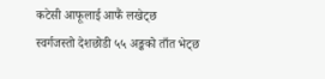कटेसी आफूलाई आफैं लखेट्छ
स्वर्गजस्तो देशछोडी ५५ अङ्कको ताँत भेट्छ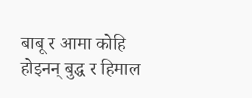बाबू र आमा कोहि होइनन् बुद्ध र हिमाल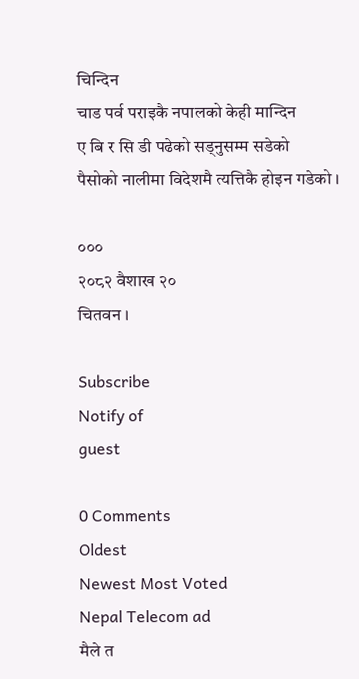चिन्दिन
चाड पर्व पराइकै नपालको केही मान्दिन
ए बि र सि डी पढेको सड्नुसम्म सडेको
पैसोको नालीमा विदेशमै त्यत्तिकै होइन गडेको ।

०००
२०८२ वैशाख २०
चितवन ।

Subscribe
Notify of
guest

0 Comments
Oldest
Newest Most Voted
Nepal Telecom ad
मैले त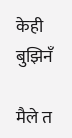केही बुझिनँ

मैले त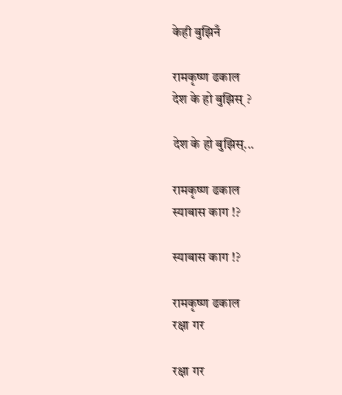केही बुझिनँ

रामकृष्ण ढकाल
देश के हो बुझिस् ?

देश के हो बुझिस्...

रामकृष्ण ढकाल
स्याबास काग !?

स्याबास काग !?

रामकृष्ण ढकाल
रक्षा गर

रक्षा गर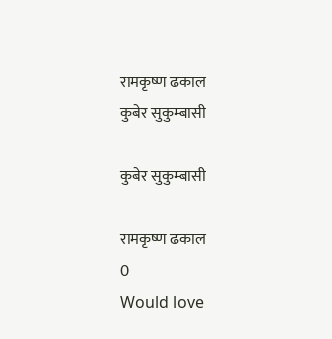रामकृष्ण ढकाल
कुबेर सुकुम्बासी

कुबेर सुकुम्बासी

रामकृष्ण ढकाल
0
Would love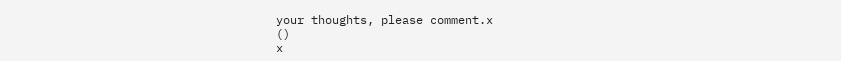your thoughts, please comment.x
()
x